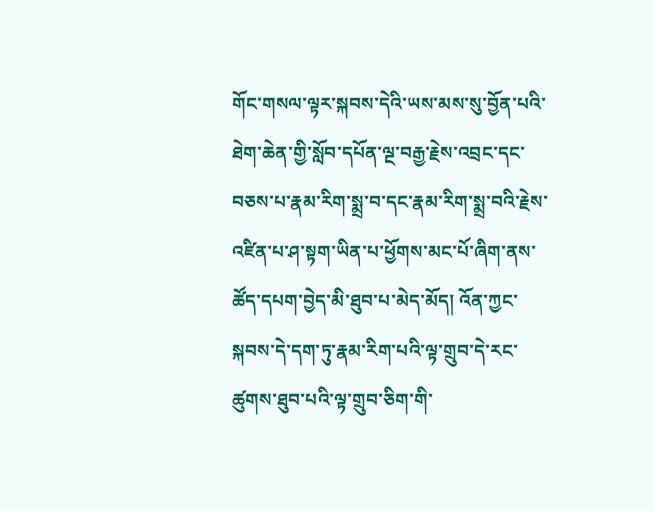གོང་གསལ་ལྟར་སྐབས་དེའི་ཡས་མས་སུ་བྱོན་པའི་ཐེག་ཆེན་གྱི་སློབ་དཔོན་ལྔ་བརྒྱ་རྗེས་འབྲང་དང་བཅས་པ་རྣམ་རིག་སྨྲ་བ་དང་རྣམ་རིག་སྨྲ་བའི་རྗེས་འཛིན་པ་ཤ་སྟག་ཡིན་པ་ཕྱོགས་མང་པོ་ཞིག་ནས་ཚོད་དཔག་བྱེད་མི་ཐུབ་པ་མེད་མོད། འོན་ཀྱང་སྐབས་དེ་དག་ཏུ་རྣམ་རིག་པའི་ལྟ་གྲུབ་དེ་རང་ཚུགས་ཐུབ་པའི་ལྟ་གྲུབ་ཅིག་གི་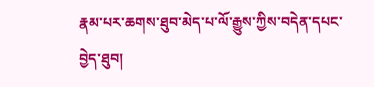རྣམ་པར་ཆགས་ཐུབ་མེད་པ་ལོ་རྒྱུས་ཀྱིས་བདེན་དཔང་བྱེད་ཐུབ།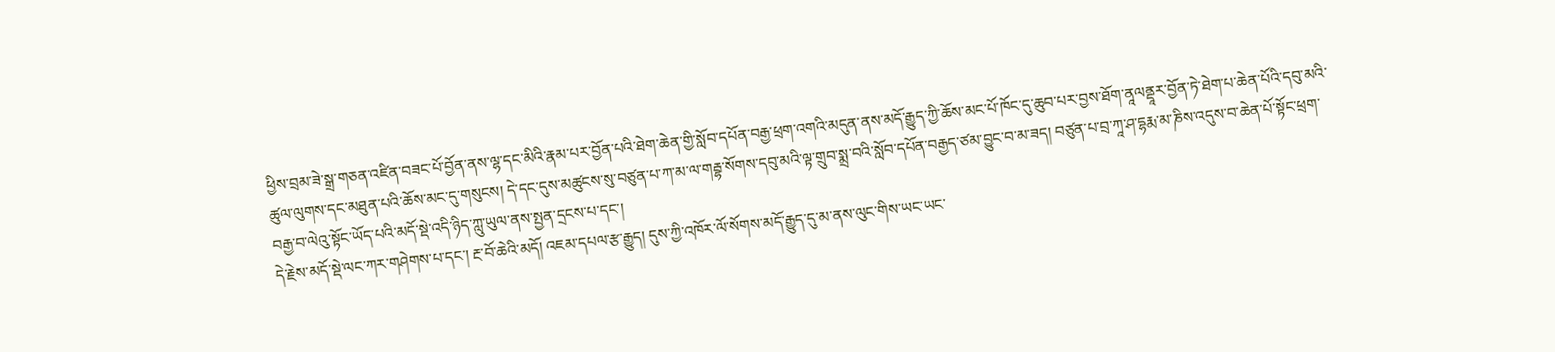ཕྱིས་བྲམ་ཟེ་སྒྲ་གཅན་འཛིན་བཟང་པོ་བྱོན་ནས་ལྷ་དང་མིའི་རྣམ་པར་བྱོན་པའི་ཐེག་ཆེན་གྱི་སློབ་དཔོན་བརྒྱ་ཕྲག་འགའི་མདུན་ནས་མདོ་རྒྱུད་ཀྱི་ཆོས་མང་པོ་ཁོང་དུ་ཆུབ་པར་བྱས་ཐོག་ནཱལནྡཱར་བྱོན་ཏེ་ཐེག་པ་ཆེན་པོའི་དབུ་མའི་ཚུལ་ལུགས་དང་མཐུན་པའི་ཆོས་མང་དུ་གསུངས། དེ་དང་དུས་མཚུངས་སུ་བཙུན་པ་ཀ་མ་ལ་གརྦྷ་སོགས་དབུ་མའི་ལྟ་གྲུབ་སྨྲ་བའི་སློབ་དཔོན་བརྒྱད་ཙམ་བྱུང་བ་མ་ཟད། བཙུན་པ་བྲ་ཀཱ་ཤ་དྷརྨ་མ་ཎིས་འདུས་བ་ཆེན་པོ་སྟོང་ཕྲག་བརྒྱ་བ་ལེའུ་སྟོང་ཡོད་པའི་མདོ་སྡེ་འདི་ཉིད་ཀླུ་ཡུལ་ནས་སྤྱན་དྲངས་པ་དང་།
དེ་རྗེས་མདོ་སྡེ་ལང་ཀར་གཤེགས་པ་དང་། རྔ་བོ་ཆེའི་མདོ། འཇམ་དཔལ་རྩ་རྒྱུད། དུས་ཀྱི་འཁོར་ལོ་སོགས་མདོ་རྒྱུད་དུ་མ་ནས་ལུང་གིས་ཡང་ཡང་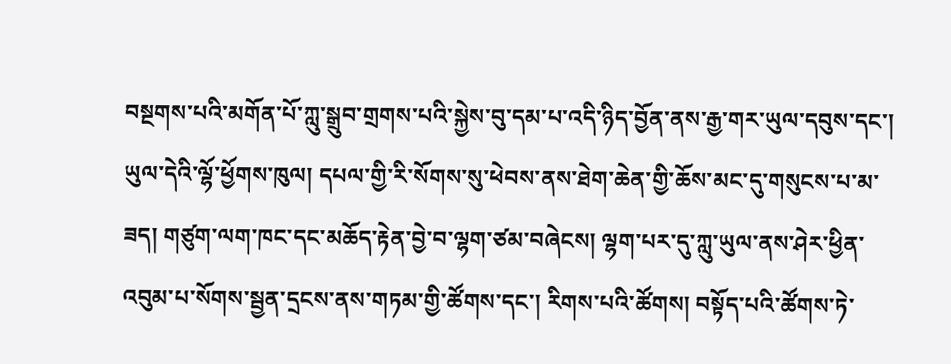བསྔགས་པའི་མགོན་པོ་ཀླུ་སྒྲུབ་གྲགས་པའི་སྐྱེས་བུ་དམ་པ་འདི་ཉིད་བྱོན་ནས་རྒྱ་གར་ཡུལ་དབུས་དང་། ཡུལ་དེའི་ལྷོ་ཕྱོགས་ཁུལ། དཔལ་གྱི་རི་སོགས་སུ་ཕེབས་ནས་ཐེག་ཆེན་གྱི་ཆོས་མང་དུ་གསུངས་པ་མ་ཟད། གཙུག་ལག་ཁང་དང་མཆོད་རྟེན་བྱེ་བ་ལྷག་ཙམ་བཞེངས། ལྷག་པར་དུ་ཀླུ་ཡུལ་ནས་ཤེར་ཕྱིན་འབུམ་པ་སོགས་སྦྱན་དྲངས་ནས་གཏམ་གྱི་ཚོགས་དང་། རིགས་པའི་ཚོགས། བསྟོད་པའི་ཚོགས་ཏེ་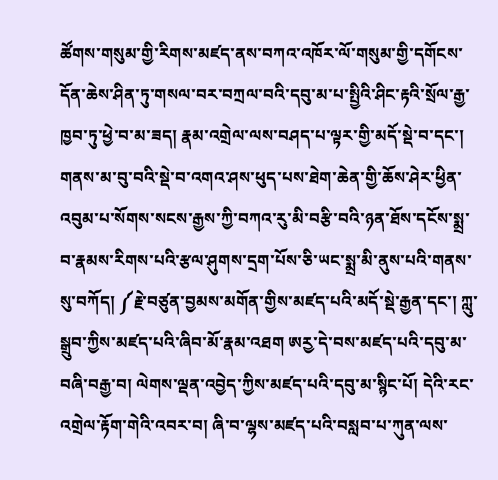ཚོགས་གསུམ་གྱི་རིགས་མཛད་ནས་བཀའ་འཁོར་ལོ་གསུམ་གྱི་དགོངས་དོན་ཆེས་ཤིན་ཏུ་གསལ་བར་བཀྲལ་བའི་དབུ་མ་པ་སྤྱིའི་ཤིང་རྟའི་སྲོལ་རྒྱ་ཁྱབ་ཏུ་ཕྱེ་བ་མ་ཟད། རྣམ་འགྲེལ་ལས་བཤད་པ་ལྟར་གྱི་མདོ་སྡེ་བ་དང་། གནས་མ་བུ་བའི་སྡེ་བ་འགའ་ཤས་ཕུད་པས་ཐེག་ཆེན་གྱི་ཆོས་ཤེར་ཕྱིན་འབུམ་པ་སོགས་སངས་རྒྱས་ཀྱི་བཀའ་རུ་མི་བརྩི་བའི་ཉན་ཐོས་དངོས་སྨྲ་བ་རྣམས་རིགས་པའི་རྩལ་ཤུགས་དྲག་པོས་ཅི་ཡང་སྨྲ་མི་ནུས་པའི་གནས་སུ་བཀོད། ༼རྗེ་བཙུན་བྱམས་མགོན་གྱིས་མཛད་པའི་མདོ་སྡེ་རྒྱན་དང་། ཀླུ་སྒྲུབ་ཀྱིས་མཛད་པའི་ཞིབ་མོ་རྣམ་འཐག ཨརྱ་དེ་བས་མཛད་པའི་དབུ་མ་བཞི་བརྒྱ་བ། ལེགས་ལྡན་འབྱེད་ཀྱིས་མཛད་པའི་དབུ་མ་སྙིང་པོ། དེའི་རང་འགྲེལ་རྟོག་གེའི་འབར་བ། ཞི་བ་ལྷས་མཛད་པའི་བསླབ་པ་ཀུན་ལས་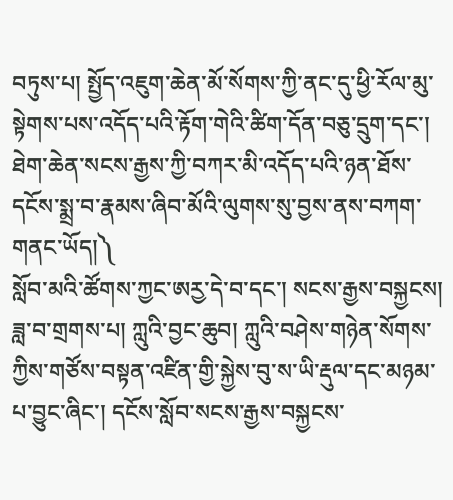བཏུས་པ། སྤྱོད་འཇུག་ཆེན་མོ་སོགས་ཀྱི་ནང་དུ་ཕྱི་རོལ་མུ་སྟེགས་པས་འདོད་པའི་རྟོག་གེའི་ཚིག་དོན་བཅུ་དྲུག་དང་། ཐེག་ཆེན་སངས་རྒྱས་ཀྱི་བཀར་མི་འདོད་པའི་ཉན་ཐོས་དངོས་སྨྲ་བ་རྣམས་ཞིབ་མོའི་ལུགས་སུ་བྱས་ནས་བཀག་གནང་ཡོད།༽
སློབ་མའི་ཚོགས་ཀྱང་ཨརྱ་དེ་བ་དང་། སངས་རྒྱས་བསྐྱངས། ཟླ་བ་གྲགས་པ། ཀླུའི་བྱང་ཆུབ། ཀླུའི་བཤེས་གཉེན་སོགས་ཀྱིས་གཙོས་བསྟན་འཛིན་གྱི་སྐྱེས་བུ་ས་ཡི་རྡུལ་དང་མཉམ་པ་བྱུང་ཞིང་། དངོས་སློབ་སངས་རྒྱས་བསྐྱངས་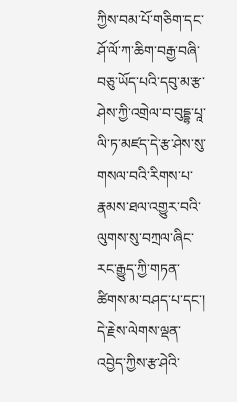ཀྱིས་བམ་པོ་གཅིག་དང་ཤོ་ལོ་ཀ་ཆིག་བརྒྱ་བཞི་བཅུ་ཡོད་པའི་དབུ་མ་རྩ་ཤེས་ཀྱི་འགྲེལ་བ་བུདྡྷ་པཱ་ལི་ཏ་མཛད་དེ་རྩ་ཤེས་སུ་གསལ་བའི་རིགས་པ་རྣམས་ཐལ་འགྱུར་བའི་ལུགས་སུ་བཀྲལ་ཞིང་རང་རྒྱུད་ཀྱི་གཏན་ཚིགས་མ་བཤད་པ་དང་།
དེ་རྗེས་ལེགས་ལྡན་འབྱེད་ཀྱིས་རྩ་ཤེའི་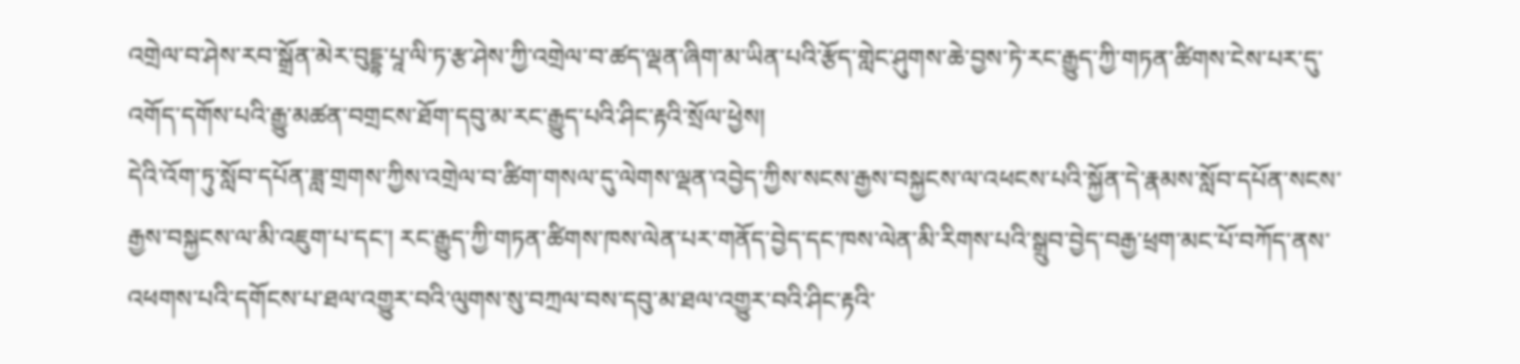འགྲེལ་བ་ཤེས་རབ་སྒྲོན་མེར་བུདྡྷ་པཱ་ལི་ཏ་རྩ་ཤེས་ཀྱི་འགྲེལ་བ་ཚད་ལྡན་ཞིག་མ་ཡིན་པའི་རྩོད་གླེང་ཤུགས་ཆེ་བྱས་ཏེ་རང་རྒྱུད་ཀྱི་གཏན་ཚིགས་ངེས་པར་དུ་འགོད་དགོས་པའི་རྒྱུ་མཚན་བགྲངས་ཐོག་དབུ་མ་རང་རྒྱུད་པའི་ཤིང་རྟའི་སྲོལ་ཕྱེས།
དེའི་འོག་ཏུ་སློབ་དཔོན་ཟླ་གྲགས་ཀྱིས་འགྲེལ་བ་ཚིག་གསལ་དུ་ལེགས་ལྡན་འབྱེད་ཀྱིས་སངས་རྒྱས་བསྐྱངས་ལ་འཕངས་པའི་སྐྱོན་དེ་རྣམས་སློབ་དཔོན་སངས་རྒྱས་བསྐྱངས་ལ་མི་འཇུག་པ་དང་། རང་རྒྱུད་ཀྱི་གཏན་ཚིགས་ཁས་ལེན་པར་གནོད་བྱེད་དང་ཁས་ལེན་མི་རིགས་པའི་སྒྲུབ་བྱེད་བརྒྱ་ཕྲག་མང་པོ་བཀོད་ནས་འཕགས་པའི་དགོངས་པ་ཐལ་འགྱུར་བའི་ལུགས་སུ་བཀྲལ་བས་དབུ་མ་ཐལ་འགྱུར་བའི་ཤིང་རྟའི་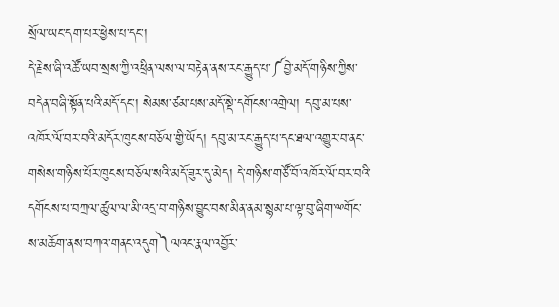སྲོལ་ཡང་དག་པར་ཕྱེས་པ་དང་།
དེ་རྗེས་ཞི་འཚོ་ཡབ་སྲས་ཀྱི་འཕྲིན་ལས་ལ་བརྟེན་ནས་རང་རྒྱུད་པ་༼བྱེ་མདོ་གཉིས་ཀྱིས་བདེན་བཞི་སྟོན་པའི་མདོ་དང་། སེམས་ཙམ་པས་མདོ་སྡེ་དགོངས་འགྲེལ། དབུ་མ་པས་འཁོར་ལོ་བར་བའི་མདོར་ཁུངས་བཅོལ་གྱི་ཡོད། དབུ་མ་རང་རྒྱུད་པ་དང་ཐལ་འགྱུར་བ་ནང་གསེས་གཉིས་པོར་ཁུངས་བཅོལ་སའི་མདོ་ཟུར་དུ་མེད། དེ་གཉིས་གཙོ་བོ་འཁོར་ལོ་བར་བའི་དགོངས་པ་བཀྲལ་ཚུལ་ལ་མི་འདྲ་བ་གཉིས་བྱུང་བས་མིན་ནམ་སྙམ་པ་ལྟ་བུ་ཞིག་ྋགོང་ས་མཆོག་ནས་བཀའ་གནང་འདུག༽ལའང་རྣལ་འབྱོར་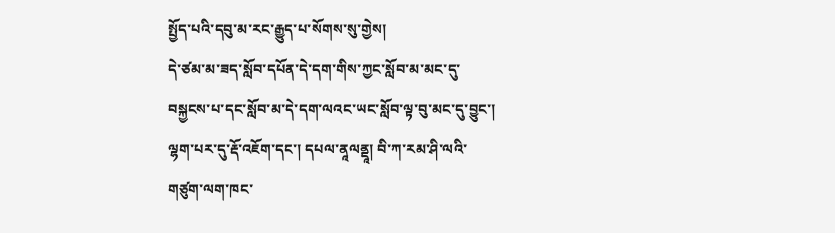སྤྱོད་པའི་དབུ་མ་རང་རྒྱུད་པ་སོགས་སུ་གྱེས།
དེ་ཙམ་མ་ཟད་སློབ་དཔོན་དེ་དག་གིས་ཀྱང་སློབ་མ་མང་དུ་བསྐྱངས་པ་དང་སློབ་མ་དེ་དག་ལའང་ཡང་སློབ་ལྟ་བུ་མང་དུ་བྱུང་། ལྷག་པར་དུ་རྡོ་འཇོག་དང་། དཔལ་ནཱལནྡཱ། བི་ཀ་རམ་ཤི་ལའི་གཙུག་ལག་ཁང་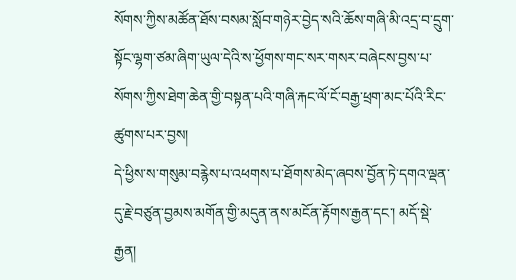སོགས་ཀྱིས་མཚོན་ཐོས་བསམ་སློབ་གཉེར་བྱེད་སའི་ཆོས་གཞི་མི་འདྲ་བ་དྲུག་སྟོང་ལྷག་ཙམ་ཞིག་ཡུལ་དེའི་ས་ཕྱོགས་གང་སར་གསར་བཞེངས་བྱས་པ་སོགས་ཀྱིས་ཐེག་ཆེན་གྱི་བསྟན་པའི་གཞི་རྐང་ལོ་ངོ་བརྒྱ་ཕྲག་མང་པོའི་རིང་ཚུགས་པར་བྱས།
དེ་ཕྱིས་ས་གསུམ་བརྙེས་པ་འཕགས་པ་ཐོགས་མེད་ཞབས་བྱོན་ཏེ་དགའ་ལྡན་དུ་རྗེ་བཙུན་བྱམས་མགོན་གྱི་མདུན་ནས་མངོན་རྟོགས་རྒྱན་དང་། མདོ་སྡེ་རྒྱན།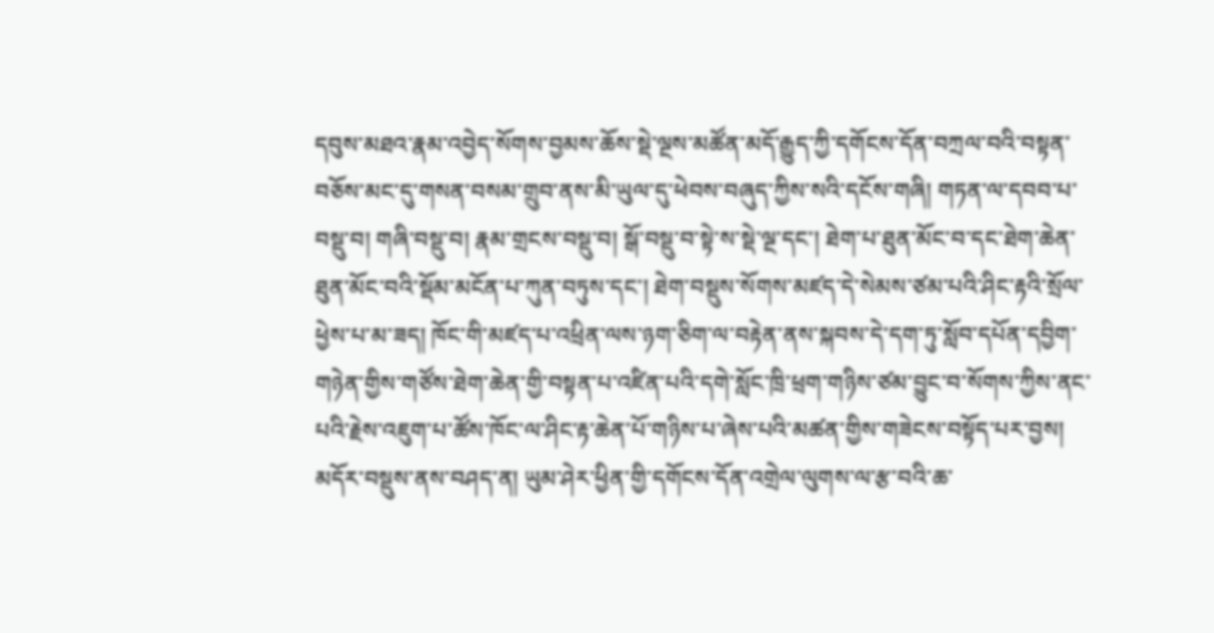དབུས་མཐའ་རྣམ་འབྱེད་སོགས་བྱམས་ཆོས་སྡེ་ལྔས་མཚོན་མདོ་རྒྱུད་ཀྱི་དགོངས་དོན་བཀྲལ་བའི་བསྟན་བཅོས་མང་དུ་གསན་བསམ་གྲུབ་ནས་མི་ཡུལ་དུ་ཕེབས་བཞུད་ཀྱིས་སའི་དངོས་གཞི། གཏན་ལ་དབབ་པ་བསྡུ་བ། གཞི་བསྡུ་བ། རྣམ་གྲངས་བསྡུ་བ། སྒོ་བསྡུ་བ་སྟེ་ས་སྡེ་ལྔ་དང་། ཐེག་པ་ཐུན་མོང་བ་དང་ཐེག་ཆེན་ཐུན་མོང་བའི་སྡོམ་མངོན་པ་ཀུན་བཏུས་དང་། ཐེག་བསྡུས་སོགས་མཛད་དེ་སེམས་ཙམ་པའི་ཤིང་རྟའི་སྲོལ་ཕྱེས་པ་མ་ཟད། ཁོང་གི་མཛད་པ་འཕྲིན་ལས་ཉག་ཅིག་ལ་བརྟེན་ནས་སྐབས་དེ་དག་ཏུ་སློབ་དཔོན་དབྱིག་གཉེན་གྱིས་གཙོས་ཐེག་ཆེན་གྱི་བསྟན་པ་འཛིན་པའི་དགེ་སློང་ཁྲི་ཕྲག་གཉིས་ཙམ་བྱུང་བ་སོགས་ཀྱིས་ནང་པའི་རྗེས་འཇུག་པ་ཚོས་ཁོང་ལ་ཤིང་རྟ་ཆེན་པོ་གཉིས་པ་ཞེས་པའི་མཚན་གྱིས་གཟེངས་བསྟོད་པར་བྱས།
མདོར་བསྡུས་ནས་བཤད་ན། ཡུམ་ཤེར་ཕྱིན་གྱི་དགོངས་དོན་འགྲེལ་ལུགས་ལ་རྩ་བའི་ཆ་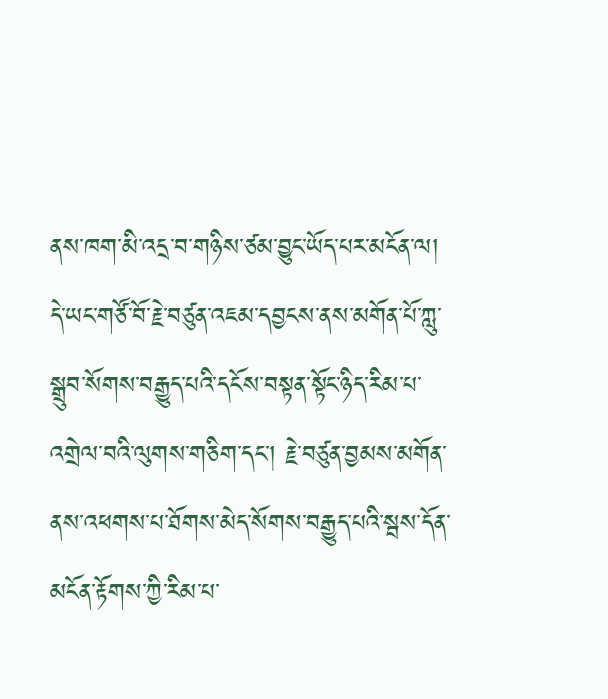ནས་ཁག་མི་འདྲ་བ་གཉིས་ཙམ་བྱུང་ཡོད་པར་མངོན་ལ། དེ་ཡང་གཙོ་བོ་རྗེ་བཙུན་འཇམ་དབྱངས་ནས་མགོན་པོ་ཀླུ་སྒྲུབ་སོགས་བརྒྱུད་པའི་དངོས་བསྟན་སྟོང་ཉིད་རིམ་པ་འགྲེལ་བའི་ལུགས་གཅིག་དང་། རྗེ་བཙུན་བྱམས་མགོན་ནས་འཕགས་པ་ཐོགས་མེད་སོགས་བརྒྱུད་པའི་སྦས་དོན་མངོན་རྟོགས་ཀྱི་རིམ་པ་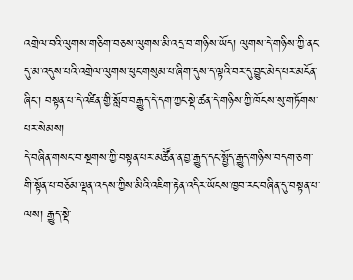འགྲེལ་བའི་ལུགས་གཅིག་བཅས་ལུགས་མི་འདྲ་བ་གཉིས་ཡོད། ལུགས་དེ་གཉིས་ཀྱི་ནང་དུ་མ་འདུས་པའི་འགྲེལ་ལུགས་ཕུང་གསུམ་པ་ཞིག་དུས་ད་ལྟའི་བར་དུ་བྱུང་མེད་པར་མངོན་ཞིང་། བསྟན་པ་དེ་འཛིན་གྱི་སློབ་བརྒྱུད་དེ་དག་ཀྱང་སྡེ་ཚན་དེ་གཉིས་ཀྱི་ཁོངས་སུ་གཏོགས་པར་སེམས།
དེ་བཞིན་གསང་བ་སྔགས་ཀྱི་བསྟན་པར་མཚཽན་ན་བྱ་རྒྱུད་དང་སྤྱོད་རྒྱུད་གཉིས་བདག་ཅག་གི་སྟོན་པ་བཅོམ་ལྡན་འདས་ཀྱིས་མིའི་འཇིག་རྟེན་འདིར་ཡོངས་ཁྱབ་རང་བཞིན་དུ་བསྟན་པ་ལས། རྒྱུད་སྡེ་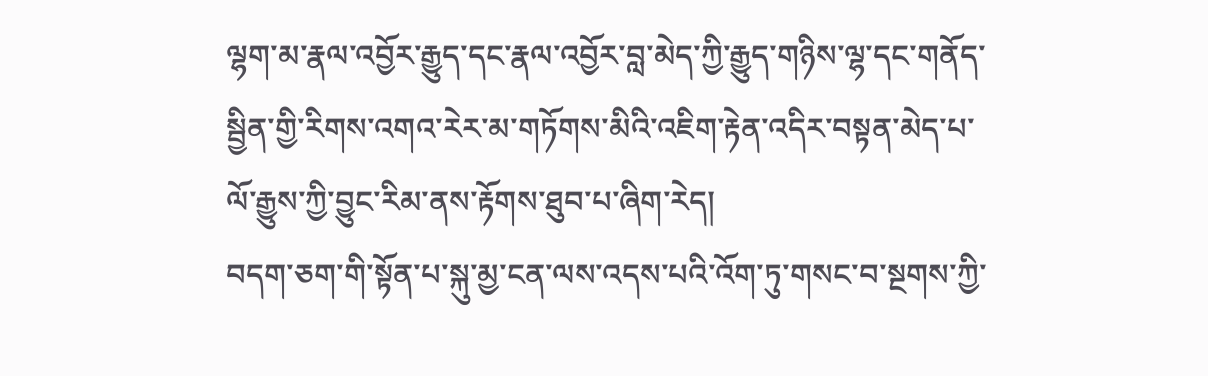ལྷག་མ་རྣལ་འབྱོར་རྒྱུད་དང་རྣལ་འབྱོར་བླ་མེད་ཀྱི་རྒྱུད་གཉིས་ལྷ་དང་གནོད་སྦྱིན་གྱི་རིགས་འགའ་རེར་མ་གཏོགས་མིའི་འཇིག་རྟེན་འདིར་བསྟན་མེད་པ་ལོ་རྒྱུས་ཀྱི་བྱུང་རིམ་ནས་རྟོགས་ཐུབ་པ་ཞིག་རེད།
བདག་ཅག་གི་སྟོན་པ་སྐུ་མྱ་ངན་ལས་འདས་པའི་འོག་ཏུ་གསང་བ་སྔགས་ཀྱི་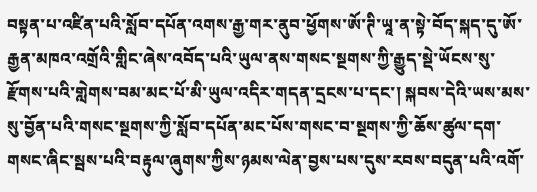བསྟན་པ་འཛིན་པའི་སློབ་དཔོན་འགས་རྒྱ་གར་ནུབ་ཕྱོགས་ཨོ་ཊི་ཡཱ་ན་སྟེ་བོད་སྐད་དུ་ཨོ་རྒྱན་མཁའ་འགྲོའི་གླིང་ཞེས་འབོད་པའི་ཡུལ་ནས་གསང་སྔགས་ཀྱི་རྒྱུད་སྡེ་ཡོངས་སུ་རྫོགས་པའི་གླེགས་བམ་མང་པོ་མི་ཡུལ་འདིར་གདན་དྲངས་པ་དང་། སྐབས་དེའི་ཡས་མས་སུ་བྱོན་པའི་གསང་སྔགས་ཀྱི་སློབ་དཔོན་མང་པོས་གསང་བ་སྔགས་ཀྱི་ཆོས་ཚུལ་དག་གསང་ཞིང་སྦས་པའི་བརྟུལ་ཞུགས་ཀྱིས་ཉམས་ལེན་བྱས་པས་དུས་རབས་བདུན་པའི་འགོ་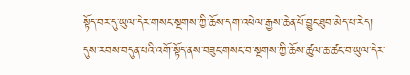སྟོད་བར་དུ་ཡུལ་དེར་གསང་སྔགས་ཀྱི་ཆོས་དག་འཕེལ་རྒྱས་ཆེན་པོ་བྱུང་ཐུབ་མེད་པ་རེད།
དུས་རབས་བདུན་པའི་འགོ་སྟོད་ནས་བཟུང་གསང་བ་སྔགས་ཀྱི་ཆོས་ཚུལ་ཆ་ཚང་བ་ཡུལ་དེར་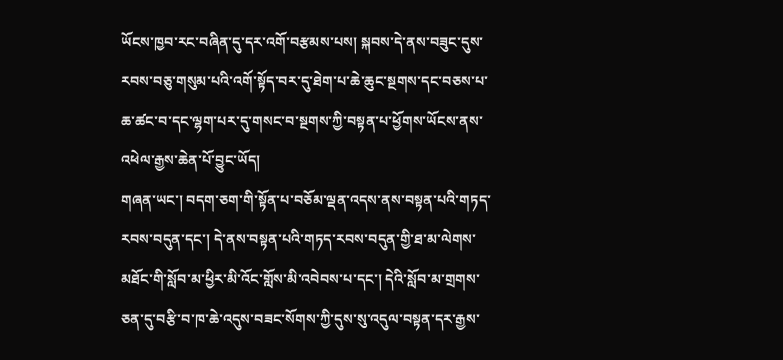ཡོངས་ཁྱབ་རང་བཞིན་དུ་དར་འགོ་བརྩམས་པས། སྐབས་དེ་ནས་བཟུང་དུས་རབས་བཅུ་གསུམ་པའི་འགོ་སྟོད་བར་དུ་ཐེག་པ་ཆེ་ཆུང་སྔགས་དང་བཅས་པ་ཆ་ཚང་བ་དང་ལྷག་པར་དུ་གསང་བ་སྔགས་ཀྱི་བསྟན་པ་ཕྱོགས་ཡོངས་ནས་འཕེལ་རྒྱས་ཆེན་པོ་བྱུང་ཡོད།
གཞན་ཡང་། བདག་ཅག་གི་སྟོན་པ་བཅོམ་ལྡན་འདས་ནས་བསྟན་པའི་གཏད་རབས་བདུན་དང་། དེ་ནས་བསྟན་པའི་གཏད་རབས་བདུན་གྱི་ཐ་མ་ལེགས་མཐོང་གི་སློབ་མ་ཕྱིར་མི་འོང་གློས་མི་འབེབས་པ་དང་། དེའི་སློབ་མ་གྲགས་ཅན་དུ་བརྩི་བ་ཁ་ཆེ་འདུས་བཟང་སོགས་ཀྱི་དུས་སུ་འདུལ་བསྟན་དར་རྒྱས་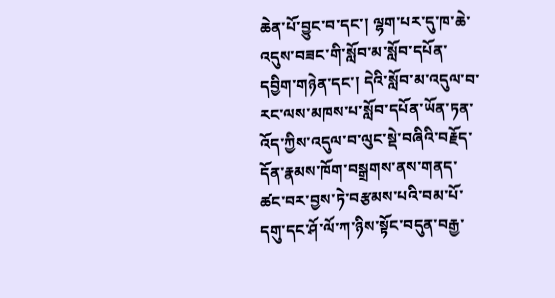ཆེན་པོ་བྱུང་བ་དང་། ལྷག་པར་དུ་ཁ་ཆེ་འདུས་བཟང་གི་སློབ་མ་སློབ་དཔོན་དབྱིག་གཉེན་དང་། དེའི་སློབ་མ་འདུལ་བ་རང་ལས་མཁས་པ་སློབ་དཔོན་ཡོན་ཏན་འོད་ཀྱིས་འདུལ་བ་ལུང་སྡེ་བཞིའི་བརྗོད་དོན་རྣམས་ཁོག་བསྒྲགས་ནས་གནད་ཚང་བར་བྱས་ཏེ་བརྩམས་པའི་བམ་པོ་དགུ་དང་ཤོ་ལོ་ཀ་ཉིས་སྟོང་བདུན་བརྒྱ་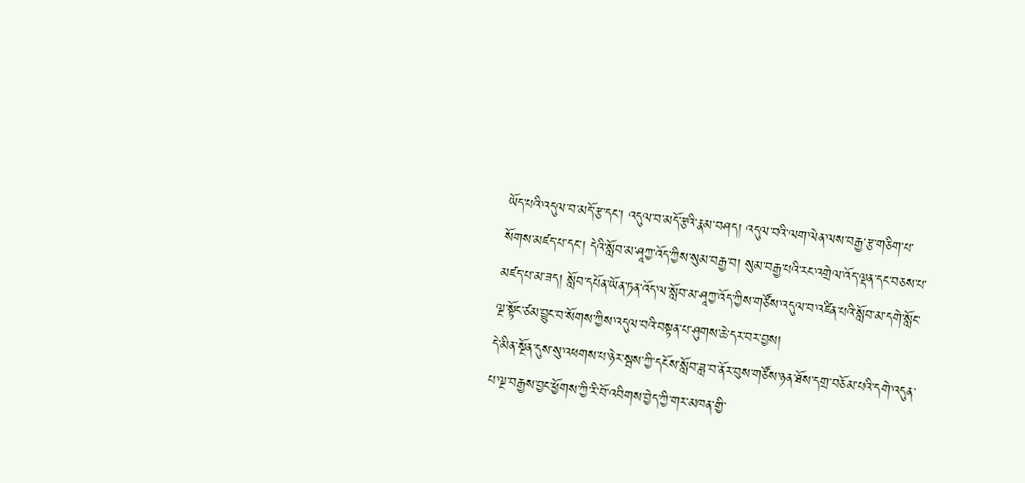ཡོད་པའི་འདུལ་བ་མདོ་རྩ་དང་། འདུལ་བ་མདོ་རྩའི་རྣམ་བཤད། འདུལ་བའི་ལག་ལེན་ལས་བརྒྱ་རྩ་གཅིག་པ་སོགས་མཛད་པ་དང་། དེའི་སློབ་མ་ཤཱཀྱ་འོད་ཀྱིས་སུམ་བརྒྱ་བ། སུམ་བརྒྱ་པའི་རང་འགྲེལ་འོད་ལྡན་དང་བཅས་པ་མཛད་པ་མ་ཟད། སློབ་དཔོན་ཡོན་ཏན་འོད་ལ་སློབ་མ་ཤཱཀྱ་འོད་ཀྱིས་གཙོས་འདུལ་བ་འཛིན་པའི་སློབ་མ་དགེ་སློང་ལྔ་སྟོང་ཙམ་བྱུང་བ་སོགས་ཀྱིས་འདུལ་བའི་བསྟན་པ་ཤུགས་ཆེ་དར་བར་བྱས།
དེ་མིན་སྔོན་དུས་སུ་འཕགས་པ་ཉེར་སྦས་ཀྱི་དངོས་སློབ་ཟླ་བ་ནོར་བུས་གཙོས་ཉན་ཐོས་དགྲ་བཅོམ་པའི་དགེ་འདུན་པ་ལྔ་བརྒྱས་བྱང་ཕྱོགས་ཀྱི་རི་བོ་འབིགས་བྱེད་ཀྱི་གར་མཁན་གྱི་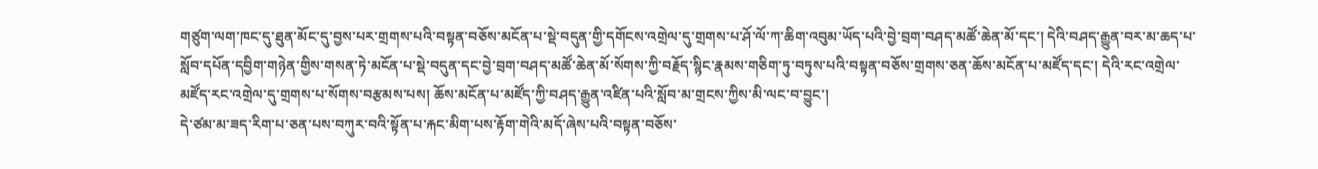གཙུག་ལག་ཁང་དུ་ཐུན་མོང་དུ་བྱས་པར་གྲགས་པའི་བསྟན་བཅོས་མངོན་པ་སྡེ་བདུན་གྱི་དགོངས་འགྲེལ་དུ་གྲགས་པ་ཤོ་ལོ་ཀ་ཆིག་འབུམ་ཡོད་པའི་བྱེ་བྲག་བཤད་མཚོ་ཆེན་མོ་དང་། དེའི་བཤད་རྒྱུན་བར་མ་ཆད་པ་སློབ་དཔོན་དབྱིག་གཉེན་གྱིས་གསན་ཏེ་མངོན་པ་སྡེ་བདུན་དང་བྱེ་བྲག་བཤད་མཚོ་ཆེན་མོ་སོགས་ཀྱི་བརྗོད་སྙིང་རྣམས་གཅིག་ཏུ་བཏུས་པའི་བསྟན་བཅོས་གྲགས་ཅན་ཆོས་མངོན་པ་མཛོད་དང་། དེའི་རང་འགྲེལ་མཛོད་རང་འགྲེལ་དུ་གྲགས་པ་སོགས་བརྩམས་པས། ཆོས་མངོན་པ་མཛོད་ཀྱི་བཤད་རྒྱུན་འཛིན་པའི་སློབ་མ་གྲངས་ཀྱིས་མི་ལང་བ་བྱུང་།
དེ་ཙམ་མ་ཟད་རིག་པ་ཅན་པས་བཀུར་བའི་སྟོན་པ་རྐང་མིག་པས་རྟོག་གེའི་མདོ་ཞེས་པའི་བསྟན་བཅོས་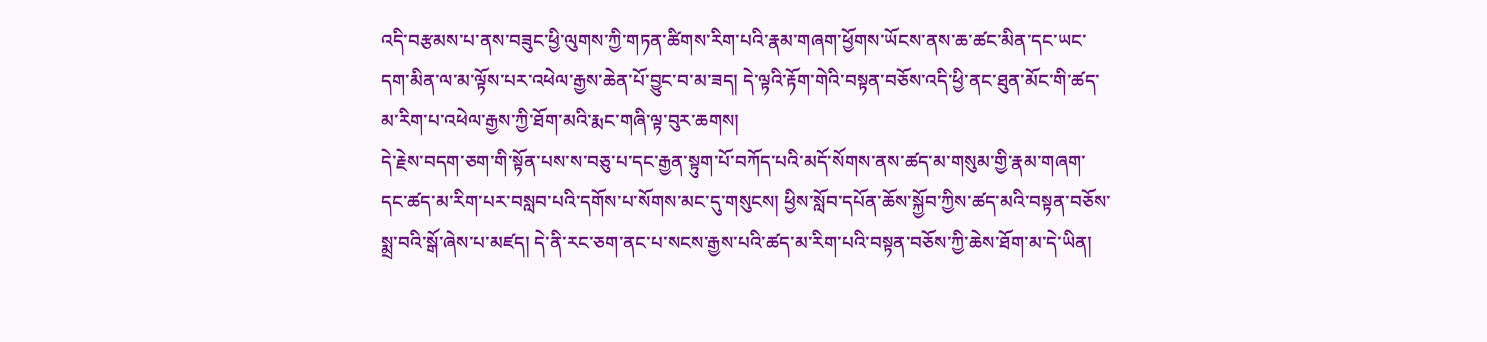འདི་བརྩམས་པ་ནས་བཟུང་ཕྱི་ལུགས་ཀྱི་གཏན་ཚིགས་རིག་པའི་རྣམ་གཞག་ཕྱོགས་ཡོངས་ནས་ཆ་ཚང་མིན་དང་ཡང་དག་མིན་ལ་མ་ལྟོས་པར་འཕེལ་རྒྱས་ཆེན་པོ་བྱུང་བ་མ་ཟད། དེ་ལྟའི་རྟོག་གེའི་བསྟན་བཅོས་འདི་ཕྱི་ནང་ཐུན་མོང་གི་ཚད་མ་རིག་པ་འཕེལ་རྒྱས་ཀྱི་ཐོག་མའི་རྨང་གཞི་ལྟ་བུར་ཆགས།
དེ་རྗེས་བདག་ཅག་གི་སྟོན་པས་ས་བཅུ་པ་དང་རྒྱན་སྟུག་པོ་བཀོད་པའི་མདོ་སོགས་ནས་ཚད་མ་གསུམ་གྱི་རྣམ་གཞག་དང་ཚད་མ་རིག་པར་བསླབ་པའི་དགོས་པ་སོགས་མང་དུ་གསུངས། ཕྱིས་སློབ་དཔོན་ཆོས་སྐྱོབ་ཀྱིས་ཚད་མའི་བསྟན་བཅོས་སྨྲ་བའི་སྒོ་ཞེས་པ་མཛད། དེ་ནི་རང་ཅག་ནང་པ་སངས་རྒྱས་པའི་ཚད་མ་རིག་པའི་བསྟན་བཅོས་ཀྱི་ཆེས་ཐོག་མ་དེ་ཡིན།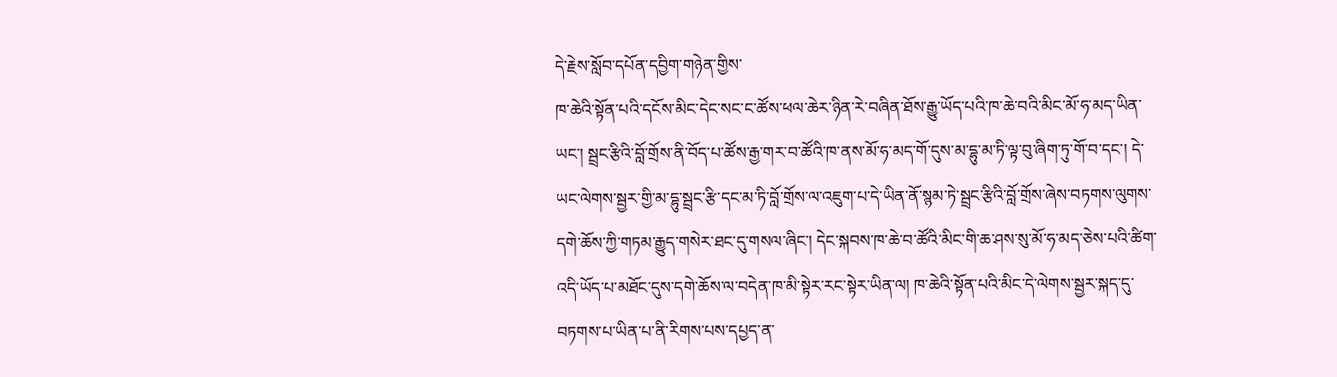དེ་རྗེས་སློབ་དཔོན་དབྱིག་གཉེན་གྱིས་
ཁ་ཆེའི་སྟོན་པའི་དངོས་མིང་དེང་སང་ང་ཚོས་ཕལ་ཆེར་ཉིན་རེ་བཞིན་ཐོས་རྒྱུ་ཡོད་པའི་ཁ་ཆེ་བའི་མིང་མོ་ཧ་མད་ཡིན་ཡང་། སྦྲང་རྩིའི་བློ་གྲོས་ནི་བོད་པ་ཚོས་རྒྱ་གར་བ་ཚོའི་ཁ་ནས་མོ་ཧ་མད་གོ་དུས་མ་དྷུ་མ་ཏི་ལྟ་བུ་ཞིག་ཏུ་གོ་བ་དང་། དེ་ཡང་ལེགས་སྦྱར་གྱི་མ་དྷུ་སྦྲང་རྩི་དང་མ་ཏི་བློ་གྲོས་ལ་འཇུག་པ་དེ་ཡིན་ནོ་སྙམ་ཏེ་སྦྲང་རྩིའི་བློ་གྲོས་ཞེས་བཏགས་ལུགས་དགེ་ཆོས་ཀྱི་གཏམ་རྒྱུད་གསེར་ཐང་དུ་གསལ་ཞིང་། དེང་སྐབས་ཁ་ཆེ་བ་ཚོའི་མིང་གི་ཆ་ཤས་སུ་མོ་ཧ་མད་ཅེས་པའི་ཚིག་འདི་ཡོད་པ་མཐོང་དུས་དགེ་ཆོས་ལ་བདེན་ཁ་མི་སྟེར་རང་སྟེར་ཡིན་ལ། ཁ་ཆེའི་སྟོན་པའི་མིང་དེ་ལེགས་སྦྱར་སྐད་དུ་བཏགས་པ་ཡིན་པ་ནི་རིགས་པས་དཔྱད་ན་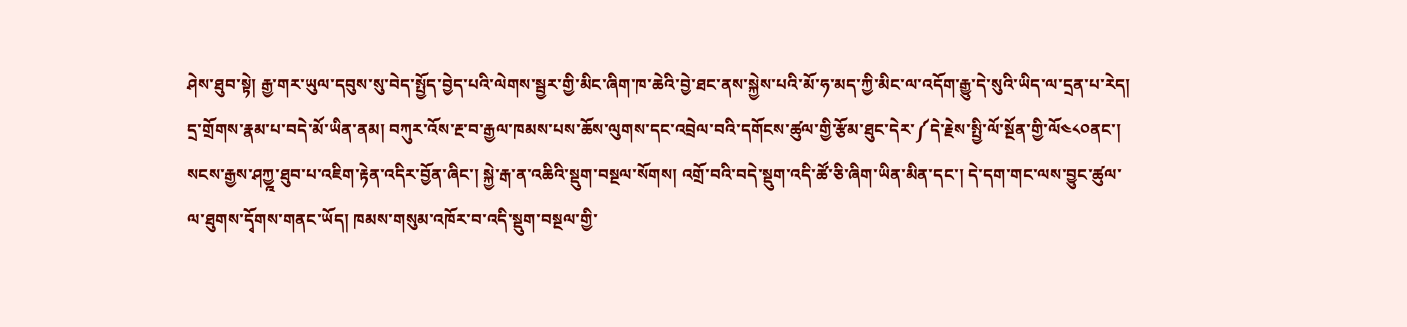ཤེས་ཐུབ་སྟེ། རྒྱ་གར་ཡུལ་དབུས་སུ་བེད་སྤྱོད་བྱེད་པའི་ལེགས་སྦྱར་གྱི་མིང་ཞིག་ཁ་ཆེའི་བྱེ་ཐང་ནས་སྐྱེས་པའི་མོ་ཧ་མད་ཀྱི་མིང་ལ་འདོག་རྒྱུ་དེ་སུའི་ཡིད་ལ་དྲན་པ་རེད།
དྲ་གྲོགས་རྣམ་པ་བདེ་མོ་ཡིན་ནམ། བཀུར་འོས་རྔ་བ་རྒྱལ་ཁམས་པས་ཆོས་ལུགས་དང་འབྲེལ་བའི་དགོངས་ཚུལ་གྱི་རྩོམ་ཐུང་དེར་༼དེ་རྗེས་སྤྱི་ལོ་སྔོན་གྱི་ལོ༤༨༠ནང་། སངས་རྒྱས་ཤཀྱྰ་ཐུབ་པ་འཇིག་རྟེན་འདིར་བྱོན་ཞིང་། སྐྱེ་རྒ་ན་འཆིའི་སྡུག་བསྔལ་སོགས། འགྲོ་བའི་བདེ་སྡུག་འདི་ཚོ་ཅི་ཞིག་ཡིན་མིན་དང་། དེ་དག་གང་ལས་བྱུང་ཚུལ་ལ་ཐུགས་དྭོགས་གནང་ཡོད། ཁམས་གསུམ་འཁོར་བ་འདི་སྡུག་བསྔལ་གྱི་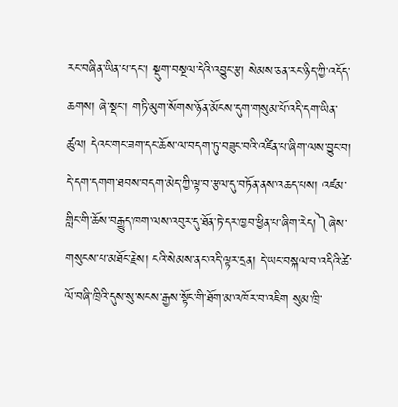རང་བཞིན་ཡིན་པ་དང་། སྡུག་བསྔལ་དེའི་འབྱུང་རྩ། སེམས་ཅན་རང་ཉིད་ཀྱི་འདོད་ཆགས། ཞེ་སྡང་། གཏི་མུག་སོགས་ཉོན་མོངས་དུག་གསུམ་པོ་འདི་དག་ཡིན་ཚུལ། དེའང་གང་ཟག་དང་ཆོས་ལ་བདག་ཏུ་བཟུང་བའི་འཛིན་པ་ཞིག་ལས་བྱུང་བ། དེ་དག་དགག་ཐབས་བདག་མེད་ཀྱི་ལྟ་བ་རྩལ་དུ་བཏོན་ནས་འཆད་པས། འཛམ་གླིང་གི་ཆོས་བརྒྱུད་ཁག་ལས་འབུར་དུ་ཐོན་ཏེ་དར་ཁྱབ་ཕྱིན་པ་ཞིག་རེད།༽ཞེས་གསུངས་པ་མཐོང་རྗེས། ངའི་སེམས་ནང་འདི་ལྟར་དྲན། དེ་ཡང་བསྐལ་བ་འདིའི་ཚེ་ལོ་བཞི་ཁྲིའི་དུས་སུ་སངས་རྒྱས་སྟོང་གི་ཐོག་མ་འཁོར་བ་འཇིག སུམ་ཁྲི་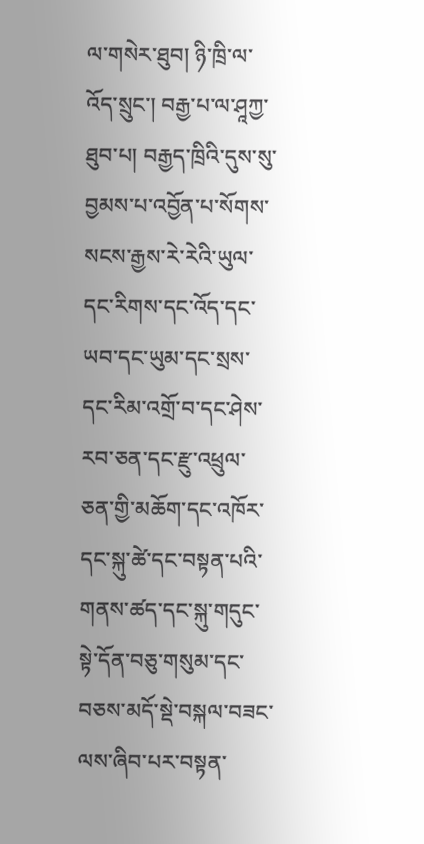ལ་གསེར་ཐུབ། ཉི་ཁྲི་ལ་འོད་སྲུང་། བརྒྱ་པ་ལ་ཤཱཀྱ་ཐུབ་པ། བརྒྱད་ཁྲིའི་དུས་སུ་བྱམས་པ་འབྱོན་པ་སོགས་སངས་རྒྱས་རེ་རེའི་ཡུལ་དང་རིགས་དང་འོད་དང་ཡབ་དང་ཡུམ་དང་སྲས་དང་རིམ་འགྲོ་བ་དང་ཤེས་རབ་ཅན་དང་རྫུ་འཕྲུལ་ཅན་གྱི་མཆོག་དང་འཁོར་དང་སྐུ་ཚེ་དང་བསྟན་པའི་གནས་ཚད་དང་སྐུ་གདུང་སྟེ་དོན་བཅུ་གསུམ་དང་བཅས་མདོ་སྡེ་བསྐལ་བཟང་ལས་ཞིབ་པར་བསྟན་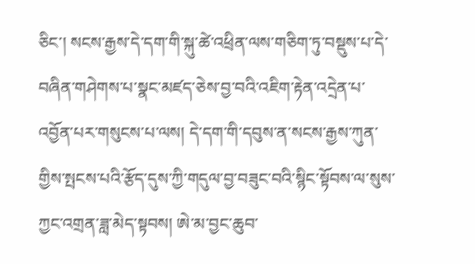ཅིང་། སངས་རྒྱས་དེ་དག་གི་སྐུ་ཚེ་འཕྲིན་ལས་གཅིག་ཏུ་བསྡུས་པ་དེ་བཞིན་གཤེགས་པ་སྣང་མཛད་ཅེས་བྱ་བའི་འཇིག་རྟེན་འདྲེན་པ་འབྱོན་པར་གསུངས་པ་ལས། དེ་དག་གི་དབུས་ན་སངས་རྒྱས་ཀུན་གྱིས་སྤངས་པའི་རྩོད་དུས་ཀྱི་གདུལ་བྱ་བཟུང་བའི་སྙིང་སྟོབས་ལ་སུས་ཀྱང་འགྲན་ཟླ་མེད་སྟབས། ཨེ་མ་བྱང་ཆུབ་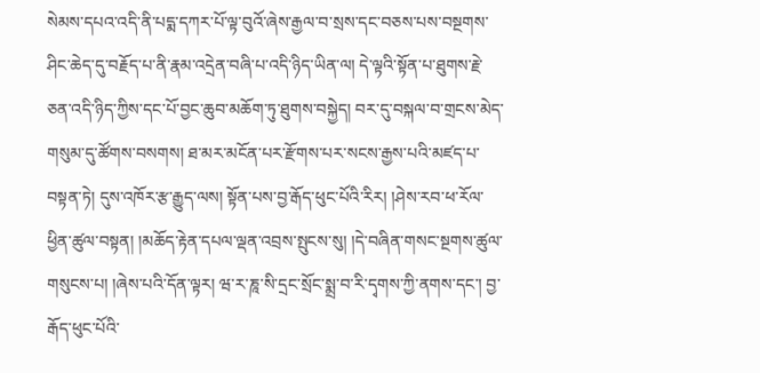སེམས་དཔའ་འདི་ནི་པདྨ་དཀར་པོ་ལྟ་བུའོ་ཞེས་རྒྱལ་བ་སྲས་དང་བཅས་པས་བསྔགས་ཤིང་ཆེད་དུ་བརྗོད་པ་ནི་རྣམ་འདྲེན་བཞི་པ་འདི་ཉིད་ཡིན་ལ། དེ་ལྟའི་སྟོན་པ་ཐུགས་རྗེ་ཅན་འདི་ཉིད་ཀྱིས་དང་པོ་བྱང་ཆུབ་མཆོག་ཏུ་ཐུགས་བསྐྱེད། བར་དུ་བསྐལ་བ་གྲངས་མེད་གསུམ་དུ་ཚོགས་བསགས། ཐ་མར་མངོན་པར་རྫོགས་པར་སངས་རྒྱས་པའི་མཛད་པ་བསྟན་ཏེ། དུས་འཁོར་རྩ་རྒྱུད་ལས། སྟོན་པས་བྱ་རྒོད་ཕུང་པོའི་རིར། །ཤེས་རབ་ཕ་རོལ་ཕྱིན་ཚུལ་བསྟན། །མཆོད་རྟེན་དཔལ་ལྡན་འབྲས་སྤུངས་སུ། །དེ་བཞིན་གསང་སྔགས་ཚུལ་གསུངས་པ། །ཞེས་པའི་དོན་ལྟར། ཝ་ར་ཎཱ་སི་དྲང་སྲོང་སྨྲ་བ་རི་དྭགས་ཀྱི་ནགས་དང་། བྱ་རྒོད་ཕུང་པོའི་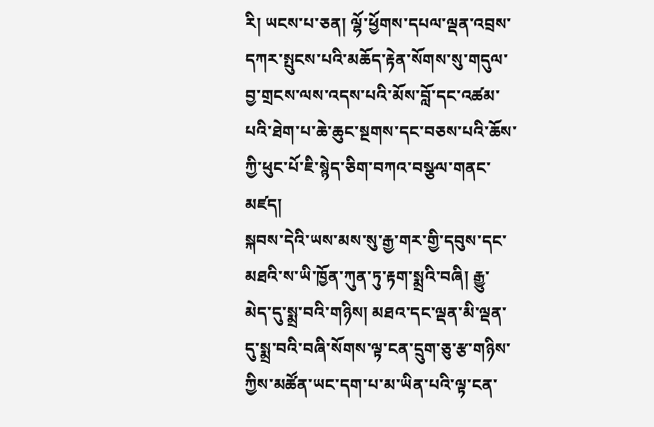རི། ཡངས་པ་ཅན། ལྷོ་ཕྱོགས་དཔལ་ལྡན་འབྲས་དཀར་སྤུངས་པའི་མཆོད་རྟེན་སོགས་སུ་གདུལ་བྱ་གྲངས་ལས་འདས་པའི་མོས་བློ་དང་འཚམ་པའི་ཐེག་པ་ཆེ་ཆུང་སྔགས་དང་བཅས་པའི་ཆོས་ཀྱི་ཕུང་པོ་ཇི་སྙེད་ཅིག་བཀའ་བསྩལ་གནང་མཛད།
སྐབས་དེའི་ཡས་མས་སུ་རྒྱ་གར་གྱི་དབུས་དང་མཐའི་ས་ཡི་ཁྱོན་ཀུན་ཏུ་རྟག་སྨྲའི་བཞི། རྒྱུ་མེད་དུ་སྨྲ་བའི་གཉིས། མཐའ་དང་ལྡན་མི་ལྡན་དུ་སྨྲ་བའི་བཞི་སོགས་ལྟ་ངན་དྲུག་ཅུ་རྩ་གཉིས་ཀྱིས་མཚོན་ཡང་དག་པ་མ་ཡིན་པའི་ལྟ་ངན་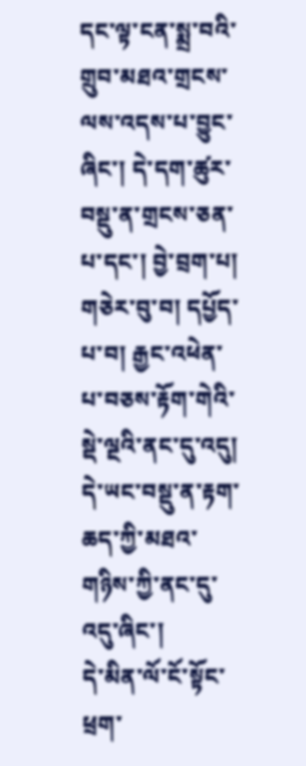དང་ལྟ་ངན་སྨྲ་བའི་གྲུབ་མཐའ་གྲངས་ལས་འདས་པ་བྱུང་ཞིང་། དེ་དག་ཚུར་བསྡུ་ན་གྲངས་ཅན་པ་དང་། བྱེ་བྲག་པ། གཅེར་བུ་བ། དཔྱོད་པ་བ། རྒྱང་འཕེན་པ་བཅས་རྟོག་གེའི་སྡེ་ལྔའི་ནང་དུ་འདུ། དེ་ཡང་བསྡུ་ན་རྟག་ཆད་ཀྱི་མཐའ་གཉིས་ཀྱི་ནང་དུ་འདུ་ཞིང་།
དེ་མིན་ལོ་ངོ་སྟོང་ཕྲག་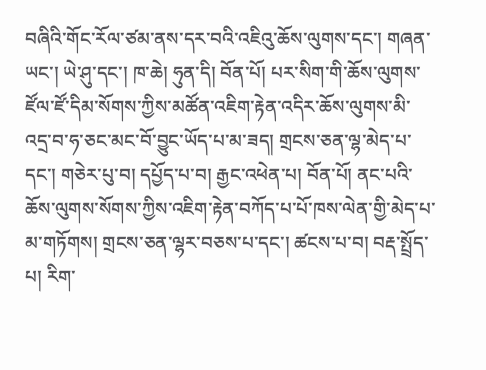བཞིའི་གོང་རོལ་ཙམ་ནས་དར་བའི་འཇིའུ་ཆོས་ལུགས་དང་། གཞན་ཡང་། ཡེ་ཤུ་དང་། ཁ་ཆེ། ཧུན་དི། བོན་པོ། པར་སིག་གི་ཆོས་ལུགས་ཛོལ་ཛོ་དིམ་སོགས་ཀྱིས་མཚོན་འཇིག་རྟེན་འདིར་ཆོས་ལུགས་མི་འདྲ་བ་ཧ་ཅང་མང་བོ་བྱུང་ཡོད་པ་མ་ཟད། གྲངས་ཅན་ལྷ་མེད་པ་དང་། གཅེར་པུ་བ། དཔྱོད་པ་བ། རྒྱང་འཕེན་པ། བོན་པོ། ནང་པའི་ཆོས་ལུགས་སོགས་ཀྱིས་འཇིག་རྟེན་བཀོད་པ་པོ་ཁས་ལེན་གྱི་མེད་པ་མ་གཏོགས། གྲངས་ཅན་ལྷར་བཅས་པ་དང་། ཚངས་པ་བ། བརྡ་སྤྲོད་པ། རིག་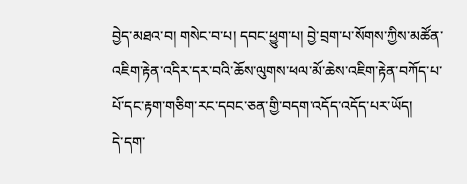བྱེད་མཐའ་བ། གསེང་བ་པ། དབང་ཕྱུག་པ། བྱེ་བྲག་པ་སོགས་ཀྱིས་མཚོན་འཇིག་རྟེན་འདིར་དར་བའི་ཆོས་ལུགས་ཕལ་མོ་ཆེས་འཇིག་རྟེན་བཀོད་པ་པོ་དང་རྟག་གཅིག་རང་དབང་ཅན་གྱི་བདག་འདོད་འདོད་པར་ཡོད།
དེ་དག་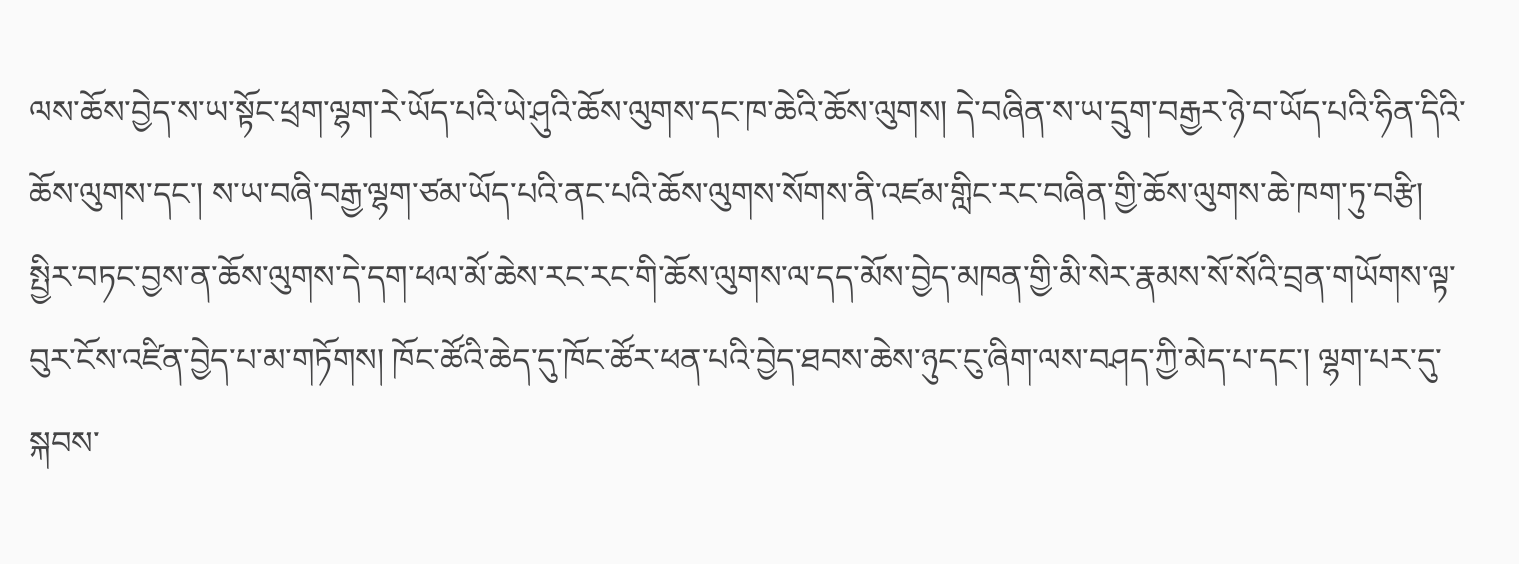ལས་ཆོས་བྱེད་ས་ཡ་སྟོང་ཕྲག་ལྷག་རེ་ཡོད་པའི་ཡེ་ཤུའི་ཆོས་ལུགས་དང་ཁ་ཆེའི་ཆོས་ལུགས། དེ་བཞིན་ས་ཡ་དྲུག་བརྒྱར་ཉེ་བ་ཡོད་པའི་ཧིན་དིའི་ཆོས་ལུགས་དང་། ས་ཡ་བཞི་བརྒྱ་ལྷག་ཙམ་ཡོད་པའི་ནང་པའི་ཆོས་ལུགས་སོགས་ནི་འཛམ་གླིང་རང་བཞིན་གྱི་ཆོས་ལུགས་ཆེ་ཁག་ཏུ་བརྩི།
སྤྱིར་བཏང་བྱས་ན་ཆོས་ལུགས་དེ་དག་ཕལ་མོ་ཆེས་རང་རང་གི་ཆོས་ལུགས་ལ་དད་མོས་བྱེད་མཁན་གྱི་མི་སེར་རྣམས་སོ་སོའི་བྲན་གཡོགས་ལྟ་བུར་ངོས་འཛིན་བྱེད་པ་མ་གཏོགས། ཁོང་ཚོའི་ཆེད་དུ་ཁོང་ཚོར་ཕན་པའི་བྱེད་ཐབས་ཆེས་ཉུང་ངུ་ཞིག་ལས་བཤད་ཀྱི་མེད་པ་དང་། ལྷག་པར་དུ་སྐབས་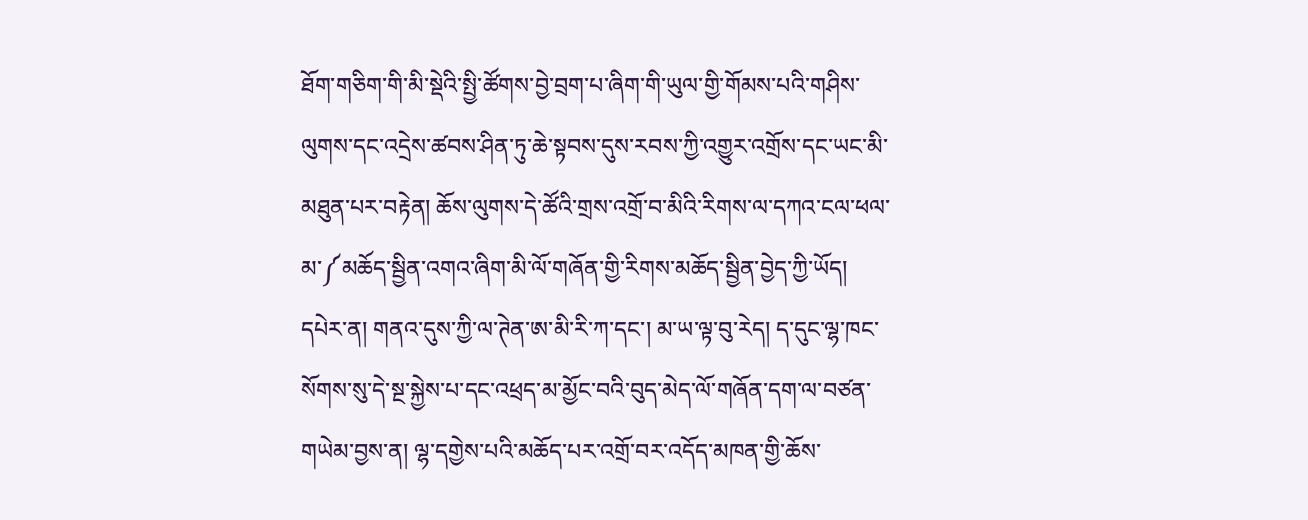ཐོག་གཅིག་གི་མི་སྡེའི་སྤྱི་ཚོགས་བྱེ་བྲག་པ་ཞིག་གི་ཡུལ་གྱི་གོམས་པའི་གཤིས་ལུགས་དང་འདྲེས་ཚབས་ཤིན་ཏུ་ཆེ་སྟབས་དུས་རབས་ཀྱི་འགྱུར་འགྲོས་དང་ཡང་མི་མཐུན་པར་བརྟེན། ཆོས་ལུགས་དེ་ཚོའི་གྲས་འགྲོ་བ་མིའི་རིགས་ལ་དཀའ་ངལ་ཕལ་མ་༼མཆོད་སྦྱིན་འགའ་ཞིག་མི་ལོ་གཞོན་གྱི་རིགས་མཆོད་སྦྱིན་བྱེད་ཀྱི་ཡོད། དཔེར་ན། གནའ་དུས་ཀྱི་ལ་ཊེན་ཨ་མི་རི་ཀ་དང་། མ་ཡ་ལྟ་བུ་རེད། ད་དུང་ལྷ་ཁང་སོགས་སུ་དེ་སྔ་སྐྱེས་པ་དང་འཕྲད་མ་མྱོང་བའི་བུད་མེད་ལོ་གཞོན་དག་ལ་བཙན་གཡེམ་བྱས་ན། ལྷ་དགྱེས་པའི་མཆོད་པར་འགྲོ་བར་འདོད་མཁན་གྱི་ཆོས་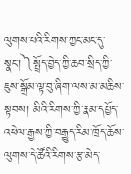ལུགས་པའི་རིགས་ཀྱང་མང་དུ་སྣང་།༽སྤྲོད་བྱེད་ཀྱི་ཆབ་སྲིད་ཀྱི་ཇུས་སྒྲོམ་ལྟ་བུ་ཞིག་ལས་མ་མཆིས་སྟབས། མིའི་རིགས་ཀྱི་རྣམ་དཔྱོད་འཕེལ་རྒྱས་ཀྱི་བརྒྱུད་རིམ་ཁྲོད་ཆོས་ལུགས་དེ་ཚོའི་རིགས་རྩ་མེད་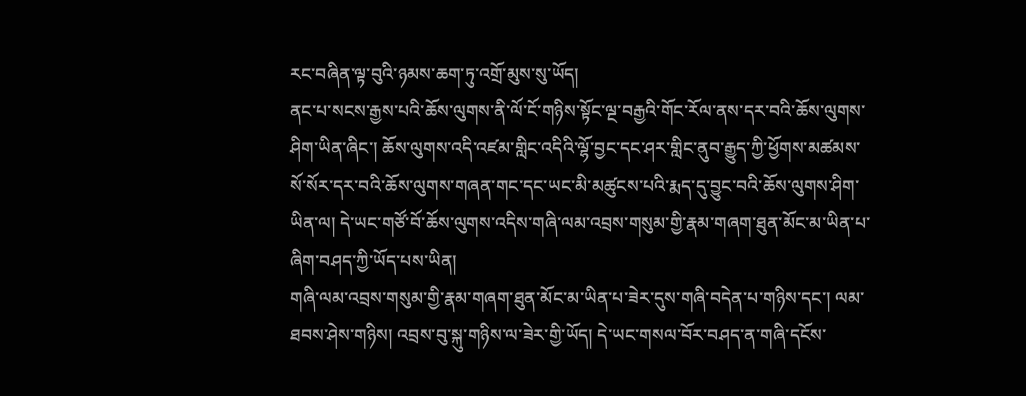རང་བཞིན་ལྟ་བུའི་ཉམས་ཆག་ཏུ་འགྲོ་མུས་སུ་ཡོད།
ནང་པ་སངས་རྒྱས་པའི་ཆོས་ལུགས་ནི་ལོ་ངོ་གཉིས་སྟོང་ལྔ་བརྒྱའི་གོང་རོལ་ནས་དར་བའི་ཆོས་ལུགས་ཤིག་ཡིན་ཞིང་། ཆོས་ལུགས་འདི་འཛམ་གླིང་འདིའི་ལྷོ་བྱང་དང་ཤར་གླིང་ནུབ་རྒྱུད་ཀྱི་ཕྱོགས་མཚམས་སོ་སོར་དར་བའི་ཆོས་ལུགས་གཞན་གང་དང་ཡང་མི་མཚུངས་པའི་རྨད་དུ་བྱུང་བའི་ཆོས་ལུགས་ཤིག་ཡིན་ལ། དེ་ཡང་གཙོ་བོ་ཆོས་ལུགས་འདིས་གཞི་ལམ་འབྲས་གསུམ་གྱི་རྣམ་གཞག་ཐུན་མོང་མ་ཡིན་པ་ཞིག་བཤད་ཀྱི་ཡོད་པས་ཡིན།
གཞི་ལམ་འབྲས་གསུམ་གྱི་རྣམ་གཞག་ཐུན་མོང་མ་ཡིན་པ་ཟེར་དུས་གཞི་བདེན་པ་གཉིས་དང་། ལམ་ཐབས་ཤེས་གཉིས། འབྲས་བུ་སྐུ་གཉིས་ལ་ཟེར་གྱི་ཡོད། དེ་ཡང་གསལ་བོར་བཤད་ན་གཞི་དངོས་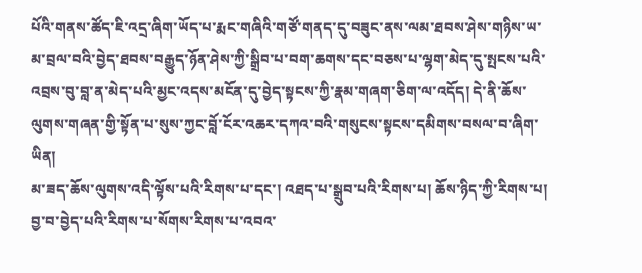པོའི་གནས་ཚོད་ཇི་འདྲ་ཞིག་ཡོད་པ་རྨང་གཞིའི་གཙོ་གནད་དུ་བཟུང་ནས་ལམ་ཐབས་ཤེས་གཉིས་ཡ་མ་བྲལ་བའི་བྱེད་ཐབས་བརྒྱུད་ཉོན་ཤེས་ཀྱི་སྒྲིབ་པ་བག་ཆགས་དང་བཅས་པ་ལྷག་མེད་དུ་སྤངས་པའི་འབྲས་བུ་བླ་ན་མེད་པའི་མྱང་འདས་མངོན་དུ་བྱེད་སྟངས་ཀྱི་རྣམ་གཞག་ཅིག་ལ་འདོད། དེ་ནི་ཆོས་ལུགས་གཞན་གྱི་སྟོན་པ་སུས་ཀྱང་བློ་ངོར་འཆར་དཀའ་བའི་གསུངས་སྟངས་དམིགས་བསལ་བ་ཞིག་ཡིན།
མ་ཟད་ཆོས་ལུགས་འདི་ལྟོས་པའི་རིགས་པ་དང་། འཐད་པ་སྒྲུབ་པའི་རིགས་པ། ཆོས་ཉིད་ཀྱི་རིགས་པ། བྱ་བ་བྱེད་པའི་རིགས་པ་སོགས་རིགས་པ་འབའ་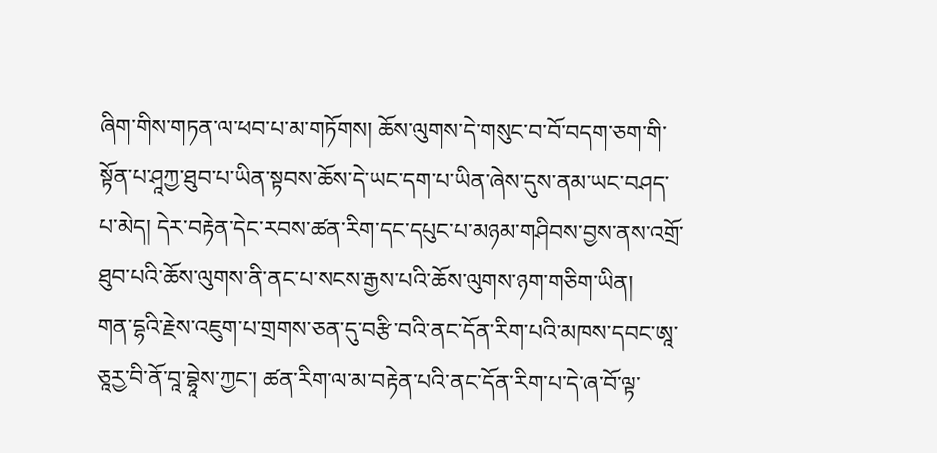ཞིག་གིས་གཏན་ལ་ཕབ་པ་མ་གཏོགས། ཆོས་ལུགས་དེ་གསུང་བ་བོ་བདག་ཅག་གི་སྟོན་པ་ཤཱཀྱ་ཐུབ་པ་ཡིན་སྟབས་ཆོས་དེ་ཡང་དག་པ་ཡིན་ཞེས་དུས་ནམ་ཡང་བཤད་པ་མེད། དེར་བརྟེན་དེང་རབས་ཚན་རིག་དང་དཔུང་པ་མཉམ་གཤིབས་བྱས་ནས་འགྲོ་ཐུབ་པའི་ཆོས་ལུགས་ནི་ནང་པ་སངས་རྒྱས་པའི་ཆོས་ལུགས་ཉག་གཅིག་ཡིན།
གན་དྷའི་རྗེས་འཇུག་པ་གྲགས་ཅན་དུ་བརྩི་བའི་ནང་དོན་རིག་པའི་མཁས་དབང་ཨཱ་ཅཱརྱ་བི་ནོ་བཱ་བྷཱེས་ཀྱང་། ཚན་རིག་ལ་མ་བརྟེན་པའི་ནང་དོན་རིག་པ་དེ་ཞ་བོ་ལྟ་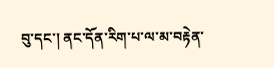བུ་དང་། ནང་དོན་རིག་པ་ལ་མ་བརྟེན་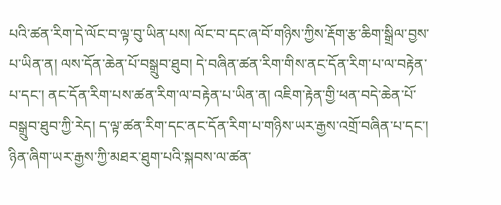པའི་ཚན་རིག་དེ་ལོང་བ་ལྟ་བུ་ཡིན་པས། ལོང་བ་དང་ཞ་བོ་གཉིས་ཀྱིས་རྡོག་རྩ་ཆིག་སྒྲིལ་བྱས་པ་ཡིན་ན། ལས་དོན་ཆེན་པོ་བསྒྲུབ་ཐུབ། དེ་བཞིན་ཚན་རིག་གིས་ནང་དོན་རིག་པ་ལ་བརྟེན་པ་དང་། ནང་དོན་རིག་པས་ཚན་རིག་ལ་བརྟེན་པ་ཡིན་ན། འཇིག་རྟེན་གྱི་ཕན་བདེ་ཆེན་པོ་བསྒྲུབ་ཐུབ་ཀྱི་རེད། ད་ལྟ་ཚན་རིག་དང་ནང་དོན་རིག་པ་གཉིས་ཡར་རྒྱས་འགྲོ་བཞིན་པ་དང་། ཉིན་ཞིག་ཡར་རྒྱས་ཀྱི་མཐར་ཐུག་པའི་སྐབས་ལ་ཚན་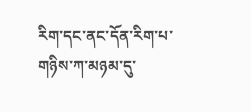རིག་དང་ནང་དོན་རིག་པ་གཉིས་ཀ་མཉམ་དུ་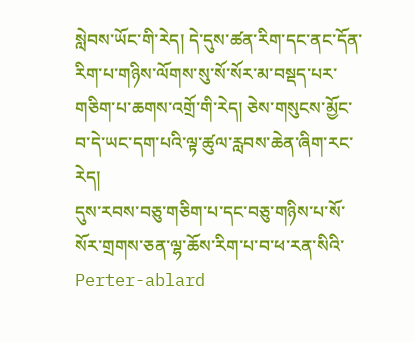སླེབས་ཡོང་གི་རེད། དེ་དུས་ཚན་རིག་དང་ནང་དོན་རིག་པ་གཉིས་ལོགས་སུ་སོ་སོར་མ་བསྡད་པར་གཅིག་པ་ཆགས་འགྲོ་གི་རེད། ཅེས་གསུངས་མྱོང་བ་དེ་ཡང་དག་པའི་ལྟ་ཚུལ་རླབས་ཆེན་ཞིག་རང་རེད།
དུས་རབས་བཅུ་གཅིག་པ་དང་བཅུ་གཉིས་པ་སོ་སོར་གྲགས་ཅན་ལྷ་ཆོས་རིག་པ་བ་ཕ་རན་སིའི་ Perter-ablard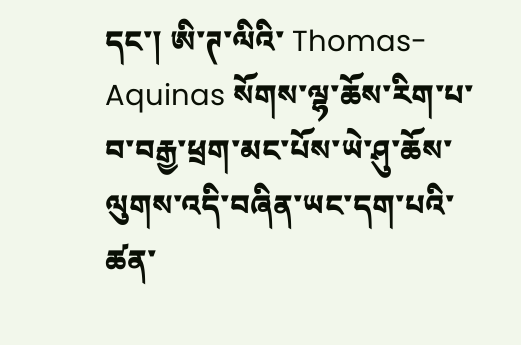དང་། ཨི་ཊ་ལིའི་ Thomas-Aquinas སོགས་ལྷ་ཆོས་རིག་པ་བ་བརྒྱ་ཕྲག་མང་པོས་ཡེ་ཤུ་ཆོས་ལུགས་འདི་བཞིན་ཡང་དག་པའི་ཚན་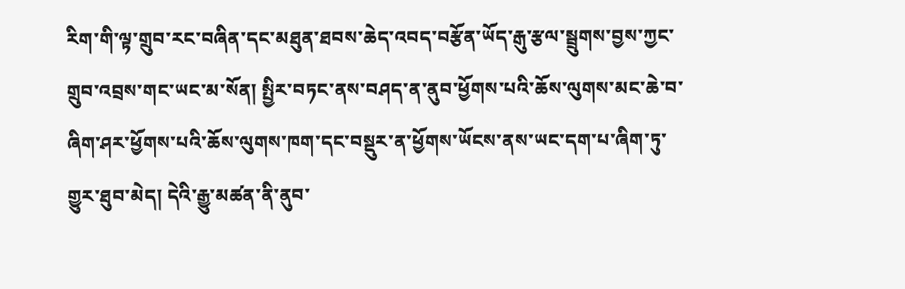རིག་གི་ལྟ་གྲུབ་རང་བཞིན་དང་མཐུན་ཐབས་ཆེད་འབད་བརྩོན་ཡོད་རྒུ་རྩལ་སྦྲུགས་བྱས་ཀྱང་གྲུབ་འབྲས་གང་ཡང་མ་སོན། སྤྱིར་བཏང་ནས་བཤད་ན་ནུབ་ཕྱོགས་པའི་ཆོས་ལུགས་མང་ཆེ་བ་ཞིག་ཤར་ཕྱོགས་པའི་ཆོས་ལུགས་ཁག་དང་བསྡུར་ན་ཕྱོགས་ཡོངས་ནས་ཡང་དག་པ་ཞིག་ཏུ་གྱུར་ཐུབ་མེད། དེའི་རྒྱུ་མཚན་ནི་ནུབ་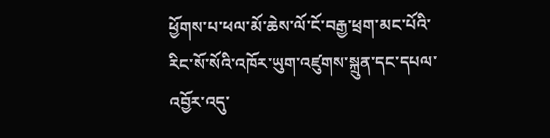ཕྱོགས་པ་ཕལ་མོ་ཆེས་ལོ་ངོ་བརྒྱ་ཕྲག་མང་པོའི་རིང་སོ་སོའི་འཁོར་ཡུག་འཛུགས་སྐྲུན་དང་དཔལ་འབྱོར་འདུ་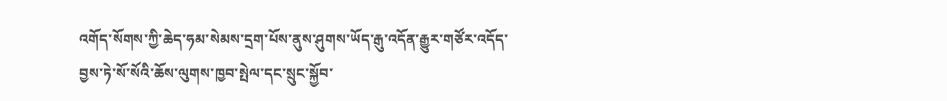འགོད་སོགས་ཀྱི་ཆེད་ཧམ་སེམས་དྲག་པོས་ནུས་ཤུགས་ཡོད་རྒུ་འདོན་རྒྱུར་གཙོར་འདོད་བྱས་ཏེ་སོ་སོའི་ཆོས་ལུགས་ཁྱབ་སྤེལ་དང་སྲུང་སྐྱོབ་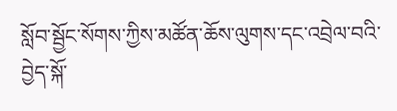སློབ་སྦྱོང་སོགས་ཀྱིས་མཚོན་ཆོས་ལུགས་དང་འབྲེལ་བའི་བྱེད་སྐོ་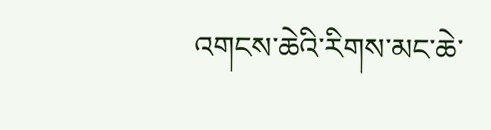འགངས་ཆེའི་རིགས་མང་ཆེ་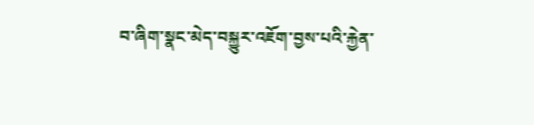བ་ཞིག་སྣང་མེད་བསྐྱུར་འཇོག་བྱས་པའི་རྐྱེན་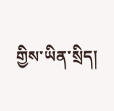གྱིས་ཡིན་སྲིད།